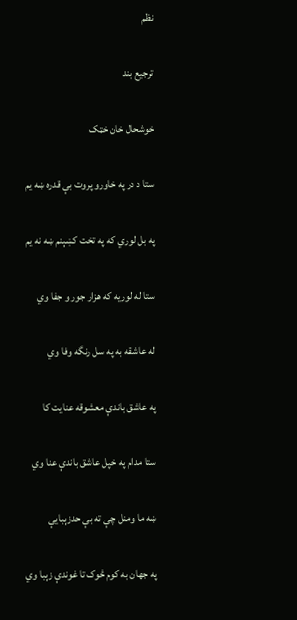نظم

ترجيع بند

خوشحال خان خټک

ستا د در په خاورو پروت بې قدره ښه يم

په بل لوري که په تخت کښېنم ښه نه يم

ستا له لوريه که هزار جور و جفا وي

له عاشقه به په سل رنگه وفا وي

په عاشق باندې معشوقه عنايت کا

ستا مدام په خپل عاشق باندې عنا وي

ښه ما ومنل چې ته بې حدزېبايې

په جهان به کوم څوک تا غوندې زېبا وي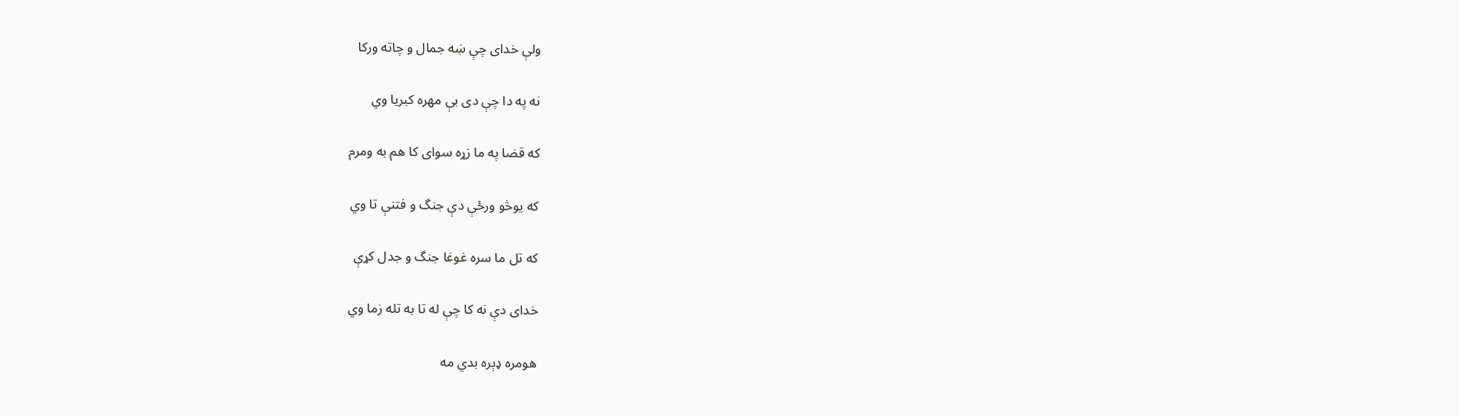ولې خدای چې ښه جمال و چاته ورکا

نه په دا چې دی بې مهره کبريا وي

که قضا په ما زړه سوای کا هم به ومرم

که يوڅو ورځې دې جنگ و فتنې تا وي

که تل ما سره غوغا جنگ و جدل کړې

خدای دې نه کا چې له تا به تله زما وي

هومره ډېره بدي مه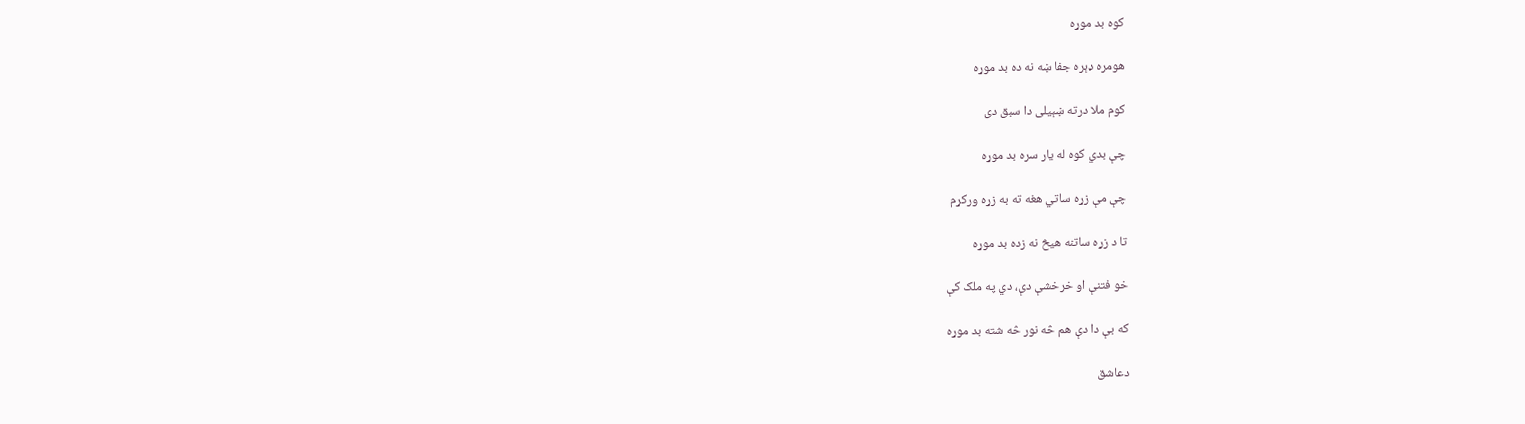کوه بد موړه

هومره ډېره جفا ښه نه ده بد موړه

کوم ملا درته ښېيلی دا سبق دی

چې بدي کوه له يار سره بد موړه

چې مې زړه ساتي هغه ته به زړه ورکړم

تا د زړه ساتنه هيڅ نه زده بد موړه

خو فتنې او خرخشې دې، دي په ملک کې

که بې دا دې هم څه نور څه شته بد موړه

دعاشق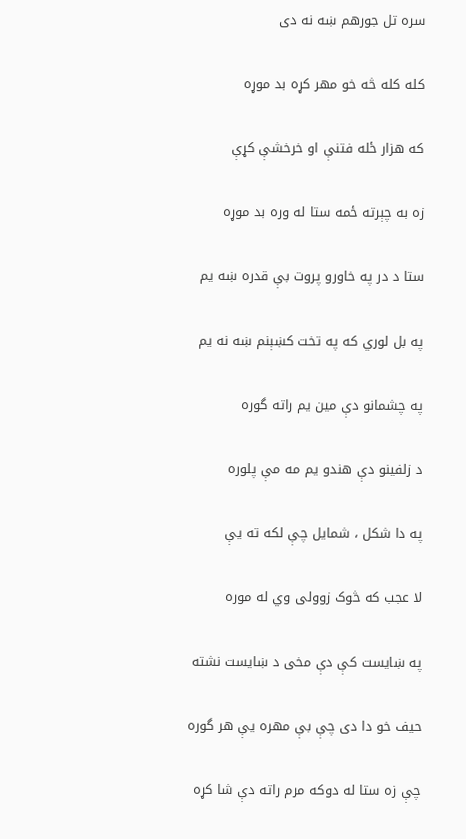سره تل جورهم ښه نه دی

کله کله څه خو مهر کړه بد موړه

که هزار ځله فتنې او خرخشې کړې

زه به چېرته ځمه ستا له وره بد موړه

ستا د در په خاورو پروت بې قدره ښه يم

په بل لوري که په تخت کښېنم ښه نه يم

په چشمانو دې مين يم راته گوره

د زلفينو دې هندو يم مه مې پلوره

په دا شکل ، شمايل چې لکه ته يې

لا عجب که څوک زوولی وي له موره

په ښايست کې دې مخی د ښايست نشته

حيف خو دا دی چې بې مهره يې هر گوره

چې زه ستا له دوکه مرم راته دې شا کړه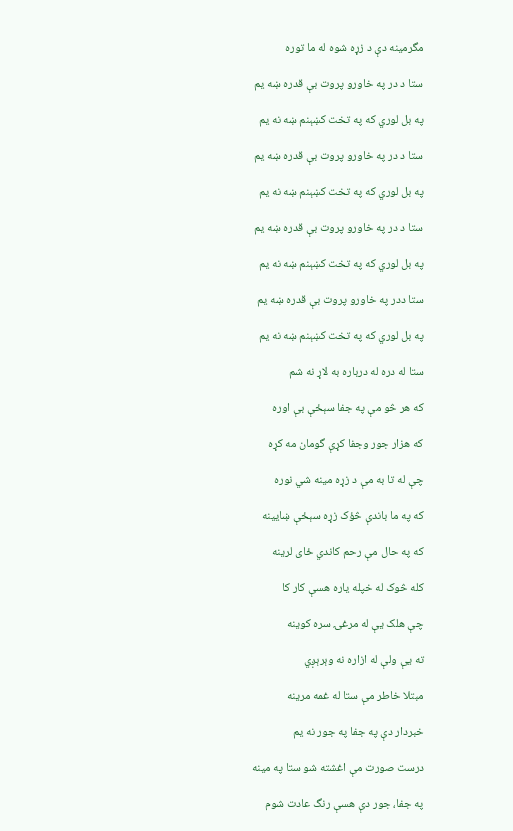مگرمينه دې د زړه شوه له ما توره

ستا د در په خاورو پروت بې قدره ښه يم

په بل لوري که په تخت کښېنم ښه نه يم

ستا د در په خاورو پروت بې قدره ښه يم

په بل لوري که په تخت کښېنم ښه نه يم

ستا د در په خاورو پروت بې قدره ښه يم

په بل لوري که په تخت کښېنم ښه نه يم

ستا ددر په خاورو پروت بې قدره ښه يم

په بل لوري که په تخت کښېنم ښه نه يم

ستا له دره له درباره به لاړ نه شم

که هر څو مې په جفا سېځې بې اوره

که هزار جور وجفا کړې گومان مه کړه

چې له تا به مې د زړه مينه شي نوره

که په ما باندې څؤک زړه سېځې ښايينه

که په حال مې رحم کاندي ځای لرينه

کله څوک له خپله ياره هسې کار کا

چې هلک يې له مرغۍ سره کوينه

ته يې ولې له ازاره نه وېرېږي

مبتلا خاطر مې ستا له غمه مرينه

خبردار دې په جفا په جور نه يم

درست صورت مې اغشته شو ستا په مينه

په جفا، جور دې هسې رنگ عادت شوم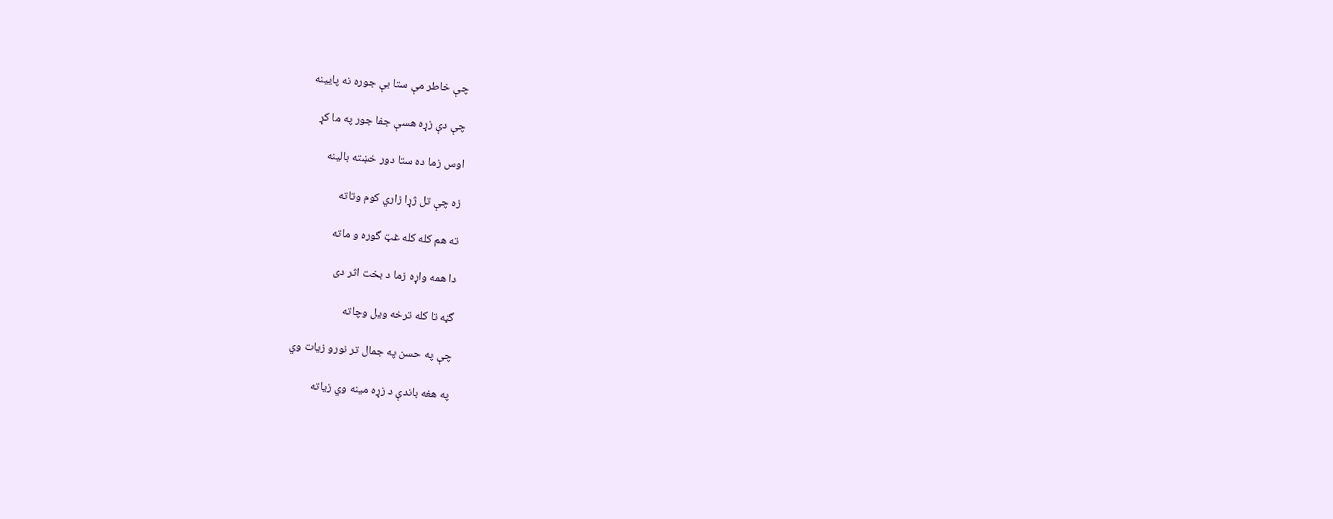چې خاطر مې ستا بې جوره نه پايينه

چې دې زړه هسې جفا جور په ما کړ

اوس زما ده ستا دور خښته بالينه

زه چې تل ژړا زاري کوم وتاته

ته هم کله کله غټ گوره و ماته

دا همه واړه زما د بخت اثر دی

گڼه تا کله ترخه ويل وچاته

چې په حسن په جمال تر نورو زيات وي

په هغه باندې د زړه مينه وي زياته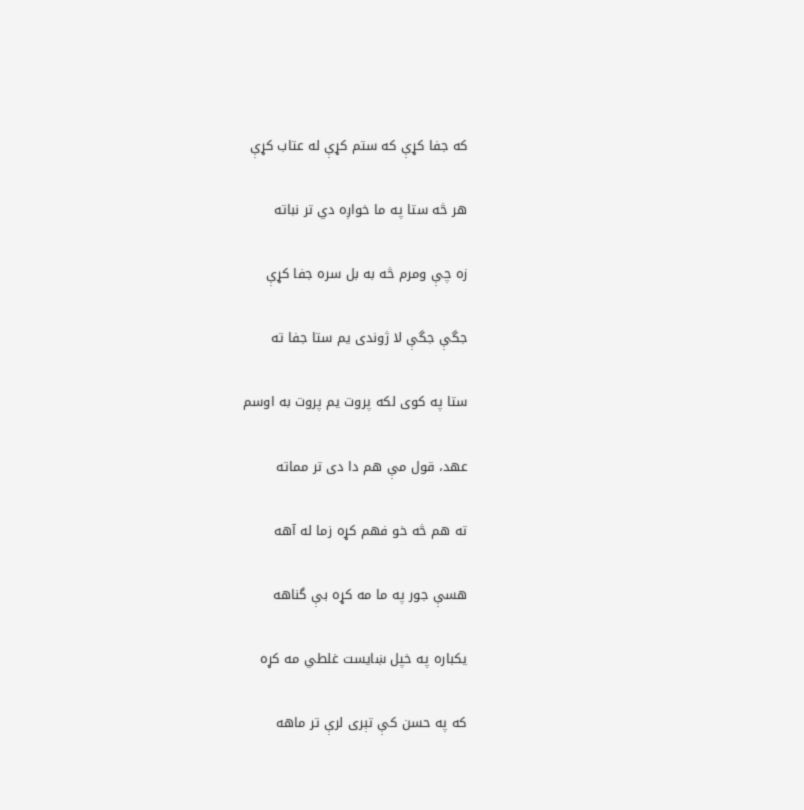که جفا کړې که ستم کړې له عتاب کړې

هر څه ستا په ما خواږه دي تر نباته

زه چې ومرم څه به بل سره جفا کړې

جگې جگې لا ژوندی يم ستا جفا ته

ستا په کوی لکه پروت يم پروت به اوسم

عهد، قول مې هم دا دی تر مماته

ته هم څه خو فهم کړه زما له آهه

هسې جور په ما مه کړه بې گناهه

يکباره په خپل ښايست غلطي مه کړه

که په حسن کې تېری لرې تر ماهه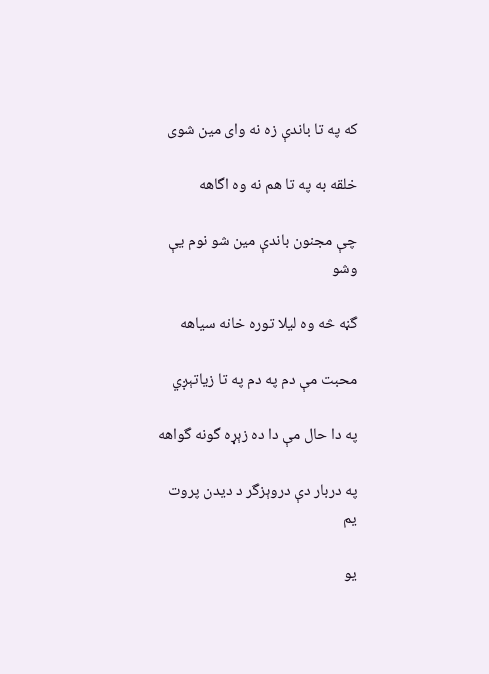که په تا باندې زه نه وای مين شوی

خلقه به په تا هم نه وه اگاهه

چې مجنون باندې مين شو نوم يې وشو

گڼه څه وه ليلا توره خانه سياهه

محبت مې دم په دم په تا زياتېږي

په دا حال مې دا ده زېړه گونه گواهه

په دربار دې دروېزگر د ديدن پروت يم

يو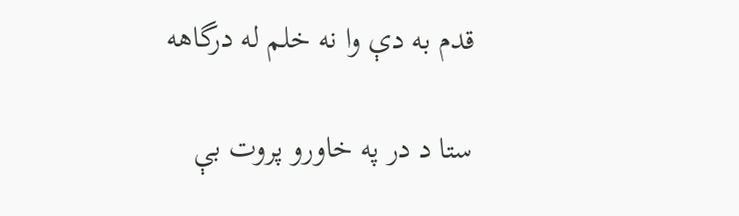قدم به دې وا نه خلم له درگاهه

ستا د در په خاورو پروت بې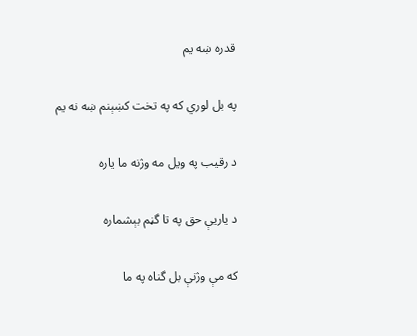قدره ښه يم

په بل لوري که په تخت کښېنم ښه نه يم

د رقيب په ويل مه وژنه ما ياره

د ياريې حق په تا گڼم بېشماره

که مې وژنې بل گناه په ما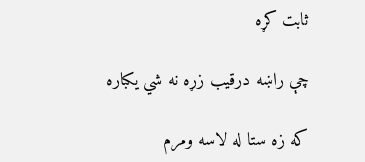ثابت کړه

چې راښه درقيب زړه نه شي يکباره

که زه ستا له لاسه ومرم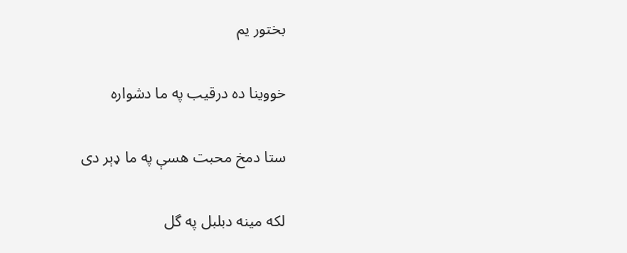بختور يم

خووينا ده درقيب په ما دشواره

ستا دمخ محبت هسې په ما ډېر دی

لکه مينه دبلبل په گل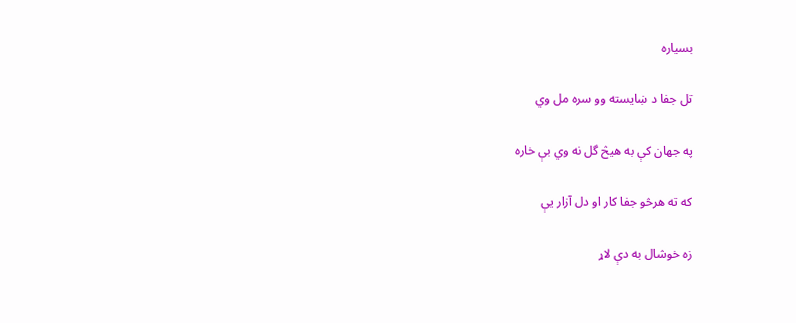بسياره

تل جفا د ښايسته وو سره مل وي

په جهان کې به هيڅ گل نه وي بې خاره

که ته هرڅو جفا کار او دل آزار يې

زه خوشال به دې لاړ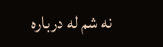نه شم له درباره